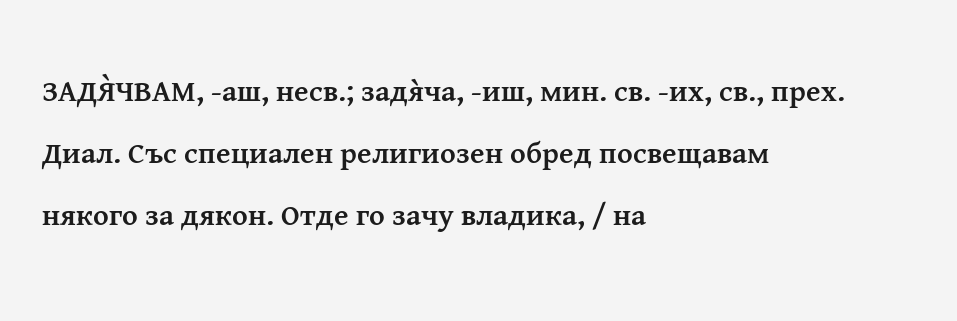ЗАДЯ̀ЧВАМ, -аш, несв.; задя̀ча, -иш, мин. св. -их, св., прех. Диал. Със специален религиозен обред посвещавам някого за дякон. Отде го зачу владика, / на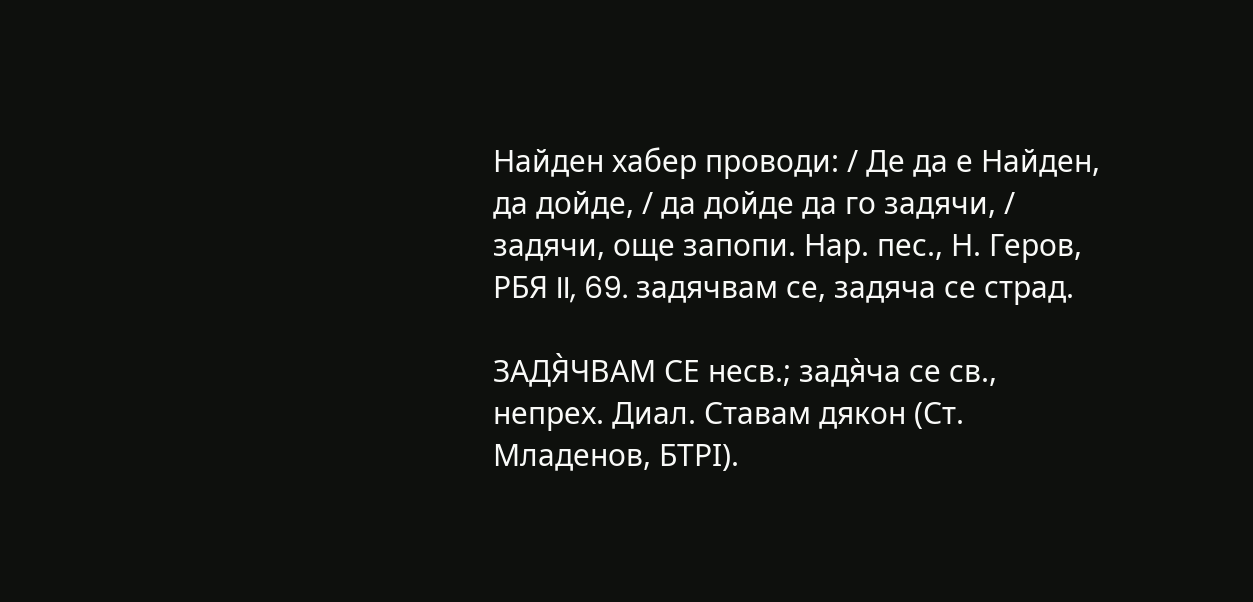Найден хабер проводи: / Де да е Найден, да дойде, / да дойде да го задячи, / задячи, още запопи. Нар. пес., Н. Геров, РБЯ II, 69. задячвам се, задяча се страд.

ЗАДЯ̀ЧВАМ СЕ несв.; задя̀ча се св., непрех. Диал. Ставам дякон (Ст. Младенов, БТРI).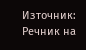Източник: Речник на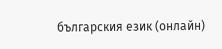българския език (онлайн)